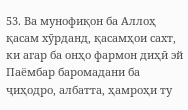53. Ва мунофиқон ба Аллоҳ қасам хӯрданд, қасамҳои сахт, ки агар ба онҳо фармон диҳӣ эй Паёмбар баромадани ба ҷиҳодро, албатта, ҳамроҳи ту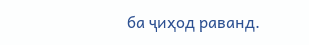ба ҷиҳод раванд.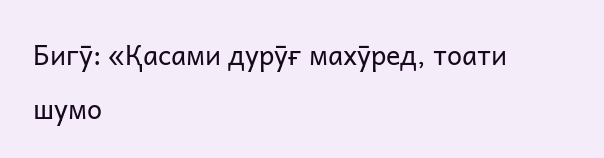Бигӯ: «Қасами дурӯғ махӯред, тоати шумо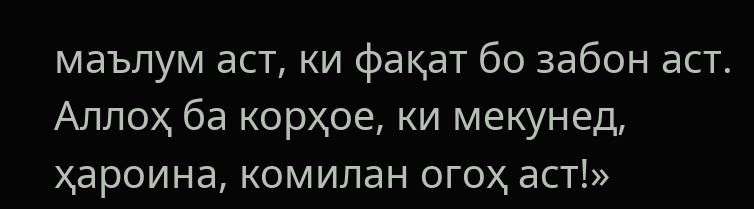маълум аст, ки фақат бо забон аст. Аллоҳ ба корҳое, ки мекунед, ҳароина, комилан огоҳ аст!»